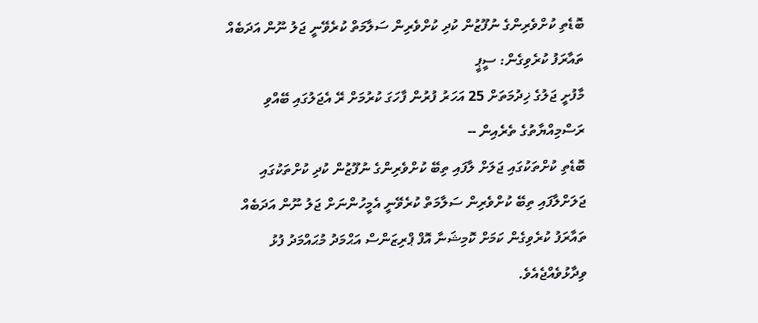ބޮޑެތި ކުށްވެރިންގެ ނުފޫޒުން ކުދި ކުށްވެރިން ސަލާމަތް ކުރެވޭނީ ޖަލު ނޫން އަދަބެއް ތައާރަފު ކުރެވިގެން: ސީޕީ
މާފުށީ ޖަލުގެ ޚިދުމަތަށް 25 އަހަރު ފުރުން ފާހަގަ ކުރުމަށް ރޭ އެޖަލުގައި ބޭއްވި ރަސްމިއްޔާތުގެ ތެރެއިން --
ބޮޑެތި ކުށްތަކުގައި ޖަލަށް ލާފައި ތިބޭ ކުށްވެރިންގެ ނުފޫޒުން ކުދި ކުށްތަކުގައި ޖަލަށްލާފައި ތިބޭ ކުށްވެރިން ސަލާމަތް ކުރެވޭނީ އެމީހުންނަށް ޖަލު ނޫން އަދަބެއް ތައާރަފު ކުރެވިގެން ކަމަށް ކޮމިޝަނާ އޮފް ޕްރިޒަންސް އަޙްމަދު މުޙައްމަދު ފުޅު ވިދާޅުވެއްޖެއެވެ.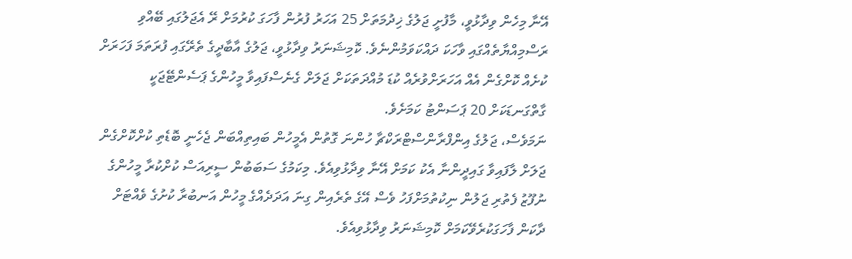އޭނާ މިހެން ވިދާޅުވީ، މާފުށީ ޖަލުގެ ޚިދުމަތަށް 25 އަހަރު ފުރުން ފާހަގަ ކުރުމަށް ރޭ އެޖަލުގައި ބޭއްވި ރަސްމިއްޔާތެއްގައި ވާހަކަ ދައްކަވަމުންނެވެ. ކޮމިޝަނަރު ވިދާޅުވީ، ޖަލުގެ އާބާދީގެ ތެރޭގައި ފުރަތަމަ ފަހަރަށް ކުށެއް ކޮށްގެން އެއް އަހަރަށްވުރެއް ކުޑަ މުއްދަތަކަށް ޖަލަށް ގެނެސްފައިވާ މީހުންގެ ޕަސެންޓޭޖަކީ ގާތްގަނޑަކަށް 20 ޕަސަންޓު ކަމަށެވެ.
ނަމަވެސް، ޖަލުގެ އިންފްރާންސްޓްރަކްޗާ ހުންނަ ގޮތުން އެމީހުން ބައިތިއްބަން ޖެހެނީ ބޮޑެތި ކުށްކޮށްގެން ޖަލަށް ލާފައިވާ ގައިދީންނާ އެކު ކަމަށް އޭނާ ވިދާޅުވިއެވެ. މިކަމުގެ ސަބަބުން ސީރިއަސް ކުށްކުރާ މީހުންގެ ނުފޫޒު ފެތުރި ޖަލުން ނިކުތުމަށްފަހު ވެސް އޭގެ ތެރެއިން ގިނަ އަދަދެއްގެ މީހުން އަނބުރާ ކުށުގެ ވެއްޓަށް ދާކަން ފާހަގަކުރެވޭކަމަށް ކޮމިޝަނަރު ވިދާޅުވިއެވެ.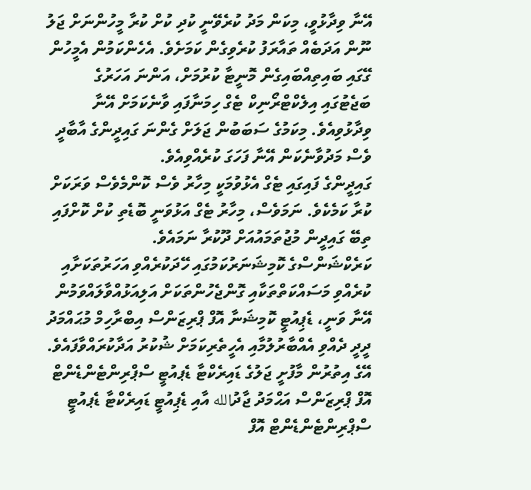އޭނާ ވިދާޅުވީ، މިކަން މަދު ކުރެވޭނީ ކުދި ކުށް ކުރާ މީހުންނަށް ޖަލު ނޫން އަދަބެއް ތައާރަފު ކުރެވިގެން ކަމަށެވެ. އެހެންކަމުން އެމީހުން ގޭގައި ބައިތިއްބައިގެން މޮނީޓާ ކުރުމަށް، އަންނަ އަހަރުގެ ބަޖެޓުގައި އިލެކްޓްރޯނިކް ޓެގް ހިމަނާފައި ވާނެކަމަށް އޭނާ ވިދާޅުވިއެވެ. މިކަމުގެ ސަބަބުން ޖަލަށް ގެންނަ ގައިދީންގެ އާބާދީ ވެސް މަދުވާނެކަން އޭނާ ފަހަގަ ކުރެއްވިއެވެ.
ގައިދީންގެ ފައިގައި ޓެގް އެޅުވުމަކީ މިހާރު ވެސް ކޮންމެވެސް ވަރަކަށް ކުރާ ކަމެކެވެ. ނަމަވެސް، މިހާރު ޓެގް އަޅުވަނީ ބޮޑެތި ކުށް ކޮށްފައި ތިބޭ ގައިދީން މުޖުތަމައުއަށް ދޫކުރާ ނަމައެވެ.
ކަރެކްޝަންސްގެ ކޮމިޝަނަރުކަމުގައި ހޭދަކުރެއްވި އަހަރުތަކަށާއި ކުރެއްވި މަސައްކަތްތަކާއި ގޮންޖެހުންތަކަށް އަލިއަޅުއްވާލައްވަމުން އޭނާ ވަނީ، ޑެޕިއުޓީ ކޮމިޝަނާ އޮފް ޕްރިޒަންސް އިބްރާހިމް މުޙައްމަދު ދީދީ ދެއްވި އެއްބާރުލުމާއި އެހީތެރިކަމަށް ޝުކުރު އަދާކުރައްވާފައެވެ. އޭގެ އިތުރުން މާފުށީ ޖަލުގެ ޑައިރެކްޓާ ޑެޕއުޓީ ސްޕްރިންޓެންޑެންޓް އޮފް ޕްރިޒަންސް އަޙްމަދު ޖާދުالله އާއި ޑެޕިއުޓީ ޑައިރެކްޓާ ޑެޕއުޓީ ސްޕްރިންޓެންޑެންޓް އޮފް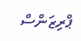ޕްރިޒަންސް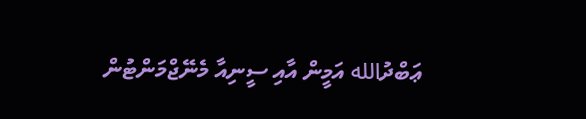ޢަބްދުالله އަމީން އާއި ސީނިއާ މެނޭޖްމަންޓުން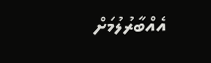އެއްބާރުލުމަށް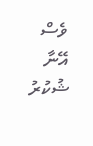ވެސް އޭނާ ޝުކުރު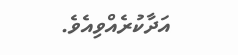އަދާކުރެއްވިއެވެ.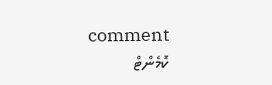comment ކޮމެންޓް